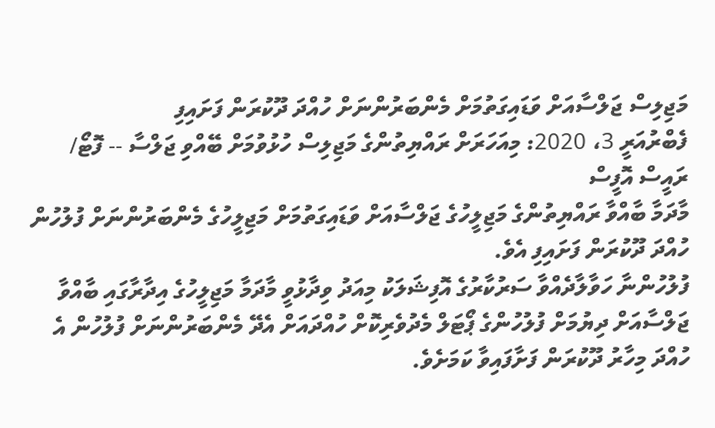މަޖިލިސް ޖަލްސާއަށް ވަޑައިގަތުމަށް މެންބަރުންނަށް ހުއްދަ ދޫކުރަން ފަށައިފި
ފެބްރުއަރީ 3، 2020: މިއަހަރަށް ރައްޔިތުންގެ މަޖިލިސް ހުޅުވުމަށް ބޭއްވި ޖަލްސާ -- ފޮޓޯ/ ރައީސް އޮފީސް
މާދަމާ ބާއްވާ ރައްޔިތުންގެ މަޖިލީހުގެ ޖަލްސާއަށް ވަޑައިގަތުމަށް މަޖިލީހުގެ މެންބަރުންނަށް ފުލުހުން ހުއްދަ ދޫކުރަން ފަށައިފި އެވެ.
ފުލުހުންނާ ހަވާލާދެއްވާ ސަރުކާރުގެ އޮފިޝަލަކު މިއަދު ވިދާޅުވީ މާދަމާ މަޖިލީހުގެ އިދާރާގައި ބާއްވާ ޖަލްސާއަށް ދިޔުމަށް ފުލުހުންގެ ޕޯޓަލް މެދުވެރިކޮށް ހުއްދައަށް އެދޭ މެންބަރުންނަށް ފުލުހުން އެ ހުއްދަ މިހާރު ދޫކުރަން ފަށާފައިވާ ކަމަށެވެ.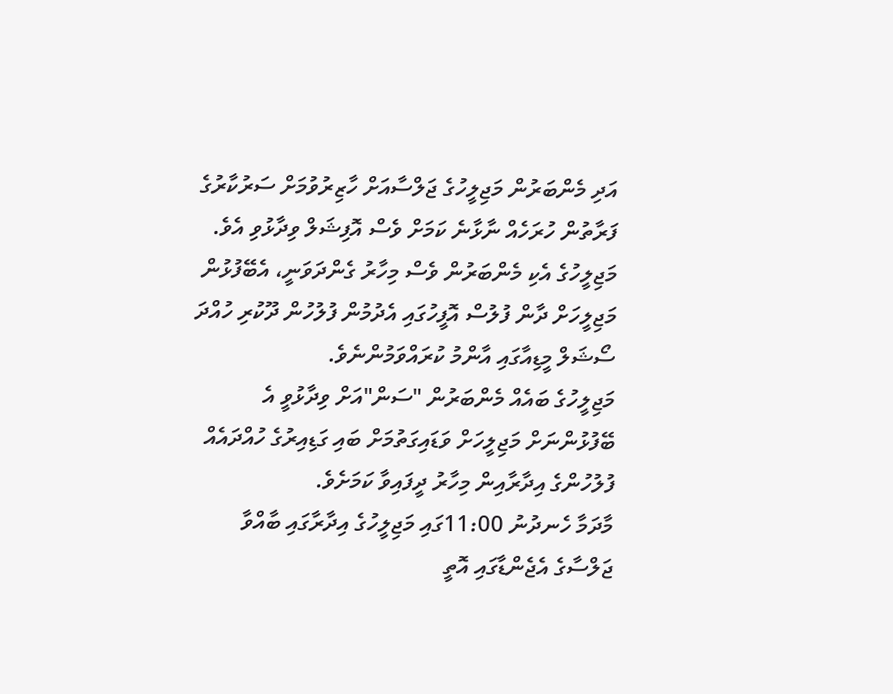އަދި މެންބަރުން މަޖިލީހުގެ ޖަލްސާއަށް ހާޒިރުވުމަށް ސަރުކާރުގެ ފަރާތުން ހުރަހެއް ނާޅާނެ ކަމަށް ވެސް އޮފިޝަލް ވިދާޅުވި އެވެ.
މަޖިލީހުގެ އެކި މެންބަރުން ވެސް މިހާރު ގެންދަވަނީ، އެބޭފުޅުން މަޖިލީހަށް ދާން ފުލުސް އޮފީހުގައި އެދުމުން ފުލުހުން ދޫކުރި ހުއްދަ ސޯޝަލް މީޑިއާގައި އާންމު ކުރައްވަމުންނެވެ.
މަޖިލީހުގެ ބައެއް މެންބަރުން "ސަން"އަށް ވިދާޅުވީ އެ ބޭފުޅުންނަށް މަޖިލީހަށް ވަޑައިގަތުމަށް ބައި ގަޑިއިރުގެ ހުއްދައެއް ފުލުހުންގެ އިދާރާއިން މިހާރު ދީފައިވާ ކަމަށެވެ.
މާދަމާ ހެނދުނު 11:00ގައި މަޖިލީހުގެ އިދާރާގައި ބާއްވާ ޖަލްސާގެ އެޖެންޑާގައި އޮތީ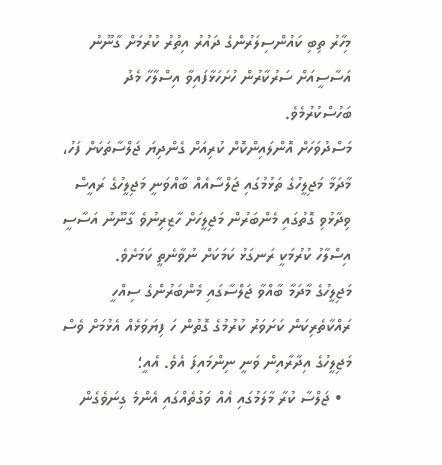މިހާރު ތިބި ކައުންސިލަރުންގެ ދައުރު އިތުރު ކުރުމަށް ގާނޫނު އަސާސީއަށް ސަރުކާރުން ހުށަހަޅާފައިވާ އިސްލާހާ މެދު ބަހުސްކުރުމެވެ.
މަސްދުވަހަށް އޮންލައިންކޮށް ކުރިއަށް ގެންދިޔަ ޖަލްސާތަކަށް ފަހު، މާދަމާ މަޖިލީހުގެ ތަޅުމުގައި ޖަލްސާއެއް ބާއްވަނީ މަޖިލީހުގެ ރައީސް ވިދާޅުވި ގޮތުގައި މެންބަރުން މަޖިލީހަށް ހާޒިރިނުވެ ގާނޫނު އަސާސީ އިސްލާހު ކުރުމަކީ ރަނގަޅު ކަމަކަށް ނުވާނެތީ ކަމަށެވެ.
މަޖިލީހުގެ މާދަމާ ބާއްވާ ޖަލްސާގައި މެންބަރުންގެ ސިއްހީ ރައްކާތެރިކަން ކަށަވަރު ކުރުމުގެ ގޮތުން ހަ ފިޔަވަޅެއް އެޅުމަށް ވެސް މަޖިލީހުގެ އިދާރާއިން ވަނީ ނިންމައިފަ އެވެ. އެއީ؛
  • ޖަލްސާ ކުރާ މާލަމުގައި އެއް ވަގުތެއްގައި އެންމެ ގިނަވެގެން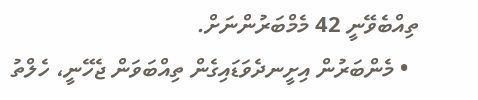ތިއްބެވޭނީ 42 މެމްބަރުންނަށް.
  • މެންބަރުން އިށީނދެވަޑައިގެން ތިއްބަވަން ޖެހޭނީ، ހެލްތު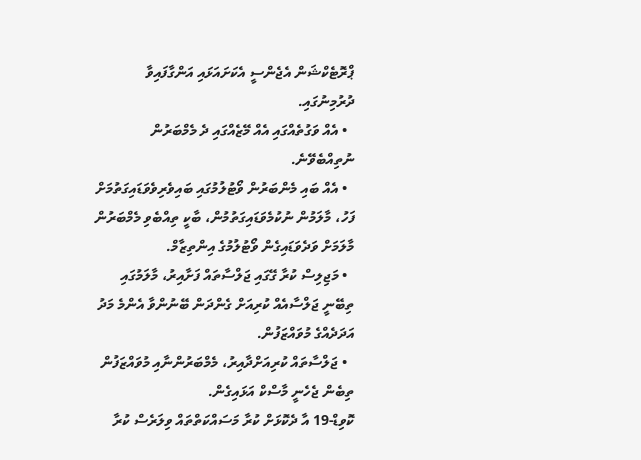ޕްރޮޓެކްޝަން އެޖެންސީ އެކަށައަޅައި އަންގާފައިވާ ދުރުމިނުގައި.
  • އެއް ވަގުތެއްގައި އެއް މޭޒެއްގައި ދެ މެމްބަރުން ނުތިއްބެވޭނެ.
  • އެއް ބައި މެންބަރުން ވޯޓުލުމުގައި ބައިވެރިވެވަޑައިގަތުމަށް ފަހު، މާލަމުން ނުކުމެވަޑައިގަތުމުން، ބާކީ ތިއްބެވި މެމްބަރުން މާލަމަށް ވަދެވަޑައިގެން ވޯޓުލުމުގެ އިންތިޒާމް.
  • މަޖިލިސް ކުރާ ގޭގައި ޖަލްސާތައް ފަށާއިރު، މާލަމުގައި ތިބޭނީ ޖަލްސާއެއް ކުރިއަށް ގެންދަން ބޭނުންވާ އެންމެ މަދު އަދަދެއްގެ މުވައްޒަފުން.
  • ޖަލްސާތައް ކުރިއަށްދާއިރު، މެމްބަރުންނާއި މުވައްޒަފުން ތިބެން ޖެހެނީ މާސްކް އަޅައިގެން.
ކޮވިޑް-19 އާ ދެކޮޅަށް ކުރާ މަސައްކަތްތައް ވިލަރެސް ކުރާ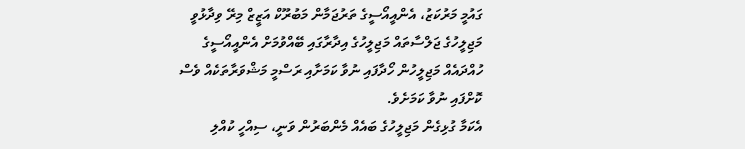ގައުމީ މަރުކަޒު، އެންއީއޯސީގެ ތަރުޖަމާން މަބުރޫކް އަޒީޒް މިރޭ ވިދާޅުވީ މަޖިލީހުގެ ޖަލްސާތައް މަޖިލީހުގެ އިދާރާގައި ބޭއްވުމަށް އެންއީއޯސީގެ ހުއްދައެއް މަޖިލީހުން ހޯދާފައި ނުވާ ކަމަށާއި ރަސްމީ މަޝްވަރާތަކެއް ވެސް ކޮށްފައި ނުވާ ކަމަށެވެ.
އެކަމާ ގުޅިގެން މަޖިލީހުގެ ބައެއް މެންބަރުން ވަނީ، ސިއްހީ ކުއްލި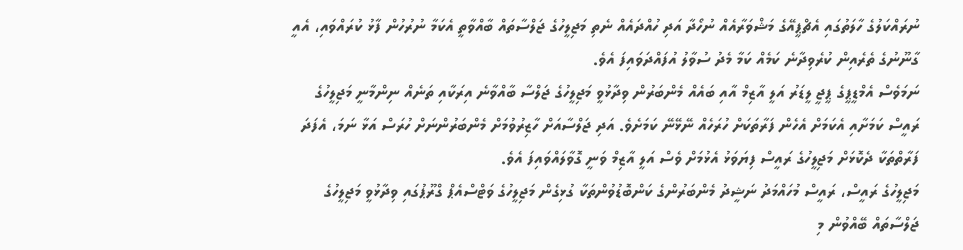ނުރައްކަލުގެ ހާލަތުގައި އެޗްޕީއޭގެ މަޝްވަރާއެއް ނުހޯދާ އަދި ހުއްދައެއް ނެތި މަޖިލީހުގެ ޖަލްސާތައް ބާއްވާތީ އެކަމާ ނުރުހުން ފާޅު ކުރައްވައި، އެއީ ގާނޫނުގެ ތެރެއިން ކުރެވިދާނެ ކަމެއް ކަމާ މެދު ސުވާލު އުފައްދަވައިފަ އެވެ.
ނަމަވެސް އެމްޑީޕީގެ ޕީޖީ ލީޑަރު އަލީ އާޒިމް އާއި ބައެއް މެންބަރުން ވިދާޅުވީ މަޖިލީހުގެ ޖަލްސާ ބާއްވާނެ އިރަކާއި ތަނެއް ނިންމާނީ މަޖިލީހުގެ ރައީސް ކަމަށާއި އެކަމަށް އެހެން ފަރާތަކަށް ހުރަހެއް ނޭޅޭނޭ ކަމަށެވެ. އަދި ޖަލްސާއަށް ހާޒިރުވުމަށް މެންބަރުންނަށް ހުރަސް އަޅާ ނަމަ، އެފަދަ ފަރާތްތަކާ ދެކޮޅަށް މަޖިލީހުގެ ރައީސް ފިޔަވަޅު އެޅުމަށް ވެސް އަލީ އާޒިމް ވަނީ ގޮވާލައްވައިފަ އެވެ.
މަޖިލީހުގެ ރައީސް، ރައީސް މުހައްމަދު ނަޝީދު މެންބަރުންގެ ކަންބޮޑުވުންތަކާ ގުޅިގެން މަޖިލީހުގެ ވަޓްސްއެޕް ގްރޫޕުގައި ވިދާޅުވީ މަޖިލީހުގެ ޖަލްސާތައް ބޭއްވުން މި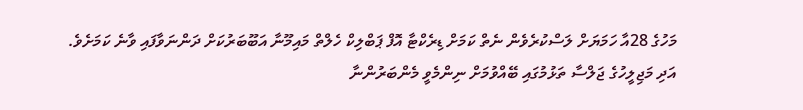މަހުގެ 28އާ ހަމަޔަށް ލަސްކުރެވެން ނެތް ކަމަށް ޑިރެކްޓާ އޮފް ޕަބްލިކް ހެލްތް މައިމޫނާ އަބޫބަރުކަށް ދަންނަވާފައި ވާނެ ކަމަށެވެ. އަދި މަޖިލީހުގެ ޖަލްސާ ތަޅުމުގައި ބޭއްވުމަށް ނިންމެވީ މެންބަރުންނާ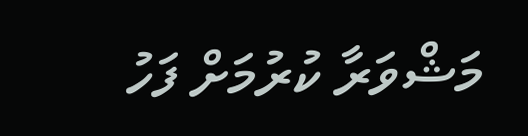މަޝްވަރާ ކުރުމަށް ފަހު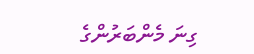ގިނަ މެންބަރުންގެ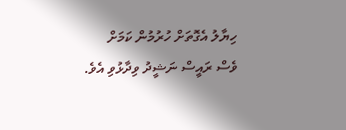ހިޔާލު އެގޮތަށް ހުރުމުން ކަމަށް ވެސް ރައީސް ނަޝީދު ވިދާޅުވި އެވެ.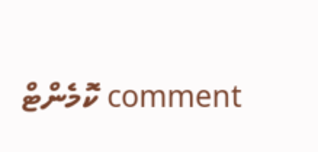comment ކޮމެންޓް